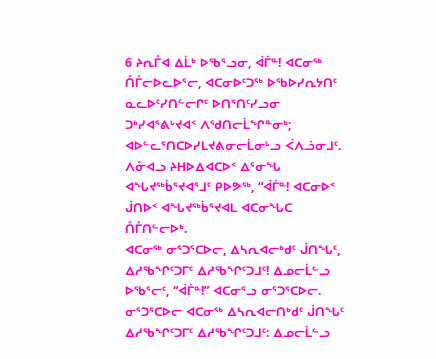6 ᔨᕆᒤᐊ ᐃᒫᒃ ᐅᖃᕐᓗᓂ, ᐋᒦᓐ! ᐊᑕᓂᖅ ᑍᒤᓕᐅᓚᐅᕐᓕ, ᐊᑕᓂᐅᑦᑐᖅ ᐅᖃᐅᓯᕆᔭᑎᑦ ᓇᓚᐅᑦᓯᑎᓪᓕᒋᑦ ᐅᑎᕐᑎᑦᓯᓗᓂ ᑐᒃᓯᐊᕐᕕᒡᔪᐊᑉ ᐱᖁᑎᓕᒫᖏᓐᓂᒃ; ᐊᐅᓪᓚᕐᑎᑕᐅᓯᒪᔪᕕᓂᓕᒫᓂᒡᓗ ᐹᐱᓘᓂᒧᑦ.
ᐱᓁᐊᓗ ᔨᕼᐅᐃᐊᑕᐅᑉ ᐃᕐᓂᖓ ᐊᖓᔪᖅᑳᕐᔪᐊᕐᒧᑦ ᑭᐅᕗᖅ, “ᐋᒦᓐ! ᐊᑕᓂᐅᑉ ᒎᑎᐅᑉ ᐊᖓᔪᖅᑳᕐᔪᐊᒪ ᐊᑕᓂᖓᑕ ᑍᒤᑎᓪᓕᐅᒃ.
ᐊᑕᓂᖅ ᓂᕐᑐᕐᑕᐅᓕ, ᐃᓴᕆᐊᓕᒃᑯᑦ ᒎᑎᖓᑦ, ᐃᓱᖃᖏᑦᑐᒥᑦ ᐃᓱᖃᖏᑦᑐᒧᑦ! ᐃᓄᓕᒫᓪᓗ ᐅᖃᕐᓕᑦ, “ᐋᒦᓐ!” ᐊᑕᓂᕐᓗ ᓂᕐᑐᕐᑕᐅᓕ.
ᓂᕐᑐᕐᑕᐅᓕ ᐊᑕᓂᖅ ᐃᓴᕆᐊᓕᑎᒃᑯᑦ ᒎᑎᖓᑦ ᐃᓱᖃᖏᑦᑐᒥᑦ ᐃᓱᖃᖏᑦᑐᒧᑦ: ᐃᓄᓕᒫᓪᓗ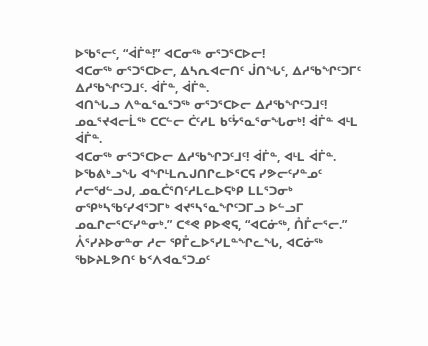ᐅᖃᕐᓕᑦ, “ᐋᒦᓐ!” ᐊᑕᓂᖅ ᓂᕐᑐᕐᑕᐅᓕ!
ᐊᑕᓂᖅ ᓂᕐᑐᕐᑕᐅᓕ, ᐃᓴᕆᐊᓕᑎᑦ ᒎᑎᖓᑦ, ᐃᓱᖃᖏᑦᑐᒥᑦ ᐃᓱᖃᖏᑦᑐᒧᑦ. ᐋᒦᓐ, ᐋᒦᓐ.
ᐊᑎᖓᓗ ᐱᓐᓇᕐᓇᕐᑐᖅ ᓂᕐᑐᕐᑕᐅᓕ ᐃᓱᖃᖏᑦᑐᒧᑦ! ᓄᓇᕐᔪᐊᓕᒫᖅ ᑕᑕᓪᓕ ᑖᑦᓱᒪ ᑲᑦᔮᕐᓇᕐᓂᖓᓂᒃ! ᐋᒦᓐ ᐊᒻᒪ ᐋᒦᓐ.
ᐊᑕᓂᖅ ᓂᕐᑐᕐᑕᐅᓕ ᐃᓱᖃᖏᑐᑦᒧᑦ! ᐋᒦᓐ, ᐊᒻᒪ ᐋᒦᓐ.
ᐅᖃᕕᒃᓗᖓ ᐊᖏᒻᒪᕆᒍᑎᒋᓚᐅᕐᑕᕋ ᓯᕗᓕᑦᓯᓐᓄᑦ ᓱᓕᖁᓪᓗᒍ, ᓄᓇᑖᕐᑎᑦᓱᒪᓚᐅᕋᒃᑭ ᒪᒪᕐᑐᓂᒃ ᓂᕿᒃᓴᖃᑦᓯᐊᕐᑐᒥᒃ ᐊᔪᕐᓴᕐᓇᖏᑦᑐᒥᓗ ᐅᓪᓗᒥ ᓄᓇᒋᓕᕐᑕᑦᓯᓐᓂᒃ.” ᑕᕝᕙ ᑭᐅᕙᕋ, “ᐊᑕᓃᖅ, ᑍᒤᓕᕐᓕ.”
ᐰᕐᓯᔨᐅᓂᓐᓂ ᓱᓕ ᕿᒤᓚᐅᕐᓯᒪᓐᖏᓚᖓ, ᐊᑕᓃᖅ ᖃᐅᔨᒪᕗᑎᑦ ᑲᑉᐱᐊᓇᕐᑐᓄᑦ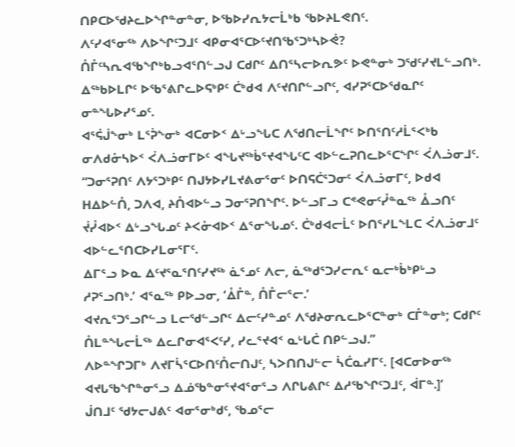ᑎᑭᑕᐅᖁᔨᓚᐅᖏᓐᓂᓐᓂ, ᐅᖃᐅᓯᕆᔭᓕᒫᒃᑲ ᖃᐅᔨᒪᕙᑎᑦ.
ᐱᑦᓯᐊᕐᓂᖅ ᐱᐅᖏᑦᑐᒧᑦ ᐊᑭᓂᐊᕐᑕᐅᑦᔪᑎᖃᕐᑐᒃᓴᐅᕚ? ᑍᒤᑦᓴᕆᐊᖃᖏᒃᑲᓗᐊᕐᑎᓪᓗᒍ ᑕᑯᒋᑦ ᐃᑎᕐᓴᓕᐅᕆᕗᑦ ᐅᕙᓐᓂᒃ ᑐᖁᑦᓯᔪᒪᓪᓗᑎᒃ. ᐃᖅᑲᐅᒪᒋᑦ ᐅᖃᕐᕕᒋᓚᐅᕋᒃᑭᑦ ᑖᒃᑯᐊ ᐱᑦᔪᑎᒋᓪᓗᒋᑦ, ᐊᓯᕈᕐᑕᐅᖁᓇᒋᑦ ᓂᓐᖓᐅᓯᕐᓄᑦ.
ᐊᕐᕌᒎᖕᓂᒃ ᒪᕐᕉᖕᓂᒃ ᐊᑕᓂᐅᑉ ᐃᒡᓗᖓᑕ ᐱᖁᑎᓕᒫᖏᑦ ᐅᑎᕐᑎᑦᓱᒫᕐᐸᒃᑲ ᓂᐱᑯᓁᓴᐅᑉ ᐹᐱᓘᓂᒥᐅᑦ ᐊᖓᔪᖅᑳᕐᔪᐊᖓᑦᑕ ᐊᐅᓪᓚᕈᑎᓚᐅᕐᑕᖏᑦ ᐹᐱᓘᓂᒧᑦ.
“ᑐᓂᕐᕈᑎᑦ ᐱᔭᕐᑐᒃᑭᑦ ᑎᒍᔭᐅᓯᒪᔪᕕᓂᕐᓂᑦ ᐅᑎᕋᑖᕐᑐᓂᑦ ᐹᐱᓘᓂᒥᑦ, ᐅᑯᐊ ᕼᐃᐅᓪᑍ, ᑐᐱᐊ, ᔨᑍᐊᐅᓪᓗ ᑐᓂᕐᕈᑎᖏᑦ. ᐅᓪᓗᒥᓗ ᑕᕝᕙᓂᑦᓮᓐᓇᖅ ᐂᓗᑎᑦ ᔫᓮᐊᐅᑉ ᐃᒡᓗᖓᓄᑦ ᔨᐸᓁᐊᐅᑉ ᐃᕐᓂᖓᓄᑦ. ᑖᒃᑯᐊᓕᒫᑦ ᐅᑎᕐᓯᒪᖕᒪᑕ ᐹᐱᓘᓂᒧᑦ ᐊᐅᓪᓚᕐᑎᑕᐅᓯᒪᓂᕐᒥᑦ.
ᐃᒥᕐᓗ ᐅᓇ ᐃᑦᔪᕐᓇᕐᑎᑦᓯᔪᖅ ᓈᕐᓄᑦ ᐱᓕ, ᓈᖅᑯᕐᑐᓯᓕᕆᑦ ᓇᓕᒃᑳᒃᑭᒡᓗ ᓱᕈᕐᓗᑎᒃ.’ ᐊᕐᓇᖅ ᑭᐅᓗᓂ, ‘ᐂᒤᓐ, ᑍᒤᓕᕐᓕ.’
ᐊᔪᕆᕐᑐᕐᓗᒋᓪᓗ ᒪᓕᖁᓪᓗᒋᑦ ᐃᓕᑦᓯᓐᓄᑦ ᐱᖁᔨᓂᕆᓚᐅᕐᑕᓐᓂᒃ ᑕᒤᓐᓂᒃ; ᑕᑯᒋᑦ ᑍᒪᓐᖓᓕᒫᖅ ᐃᓚᒋᓂᐊᕐᐸᑦᓯ, ᓯᓚᕐᔪᐊᑉ ᓇᒡᒐᑖ ᑎᑭᓪᓗᒍ.”
ᐱᐅᓐᖏᑐᒥᒃ ᐱᔪᒥᓵᕐᑕᐅᑎᑦᑍᓕᑎᒍᑦ, ᓴᐳᑎᑎᒍᓪᓕ ᓵᑖᓇᓯᒥᑦ. [ᐊᑕᓂᐅᓂᖅ ᐊᔪᒐᖃᖏᓐᓂᕐᓗ ᐃᓅᖃᓐᓂᕐᔪᐊᕐᓂᕐᓗ ᐱᒋᒐᕕᒋᑦ ᐃᓱᖃᖏᑦᑐᒧᑦ, ᐋᒥᓐ.]’
ᒎᑎᒧᑦ ᖁᔭᓕᒍᕕᑦ ᐊᓂᕐᓂᒃᑯᑦ, ᖃᓄᕐᓕ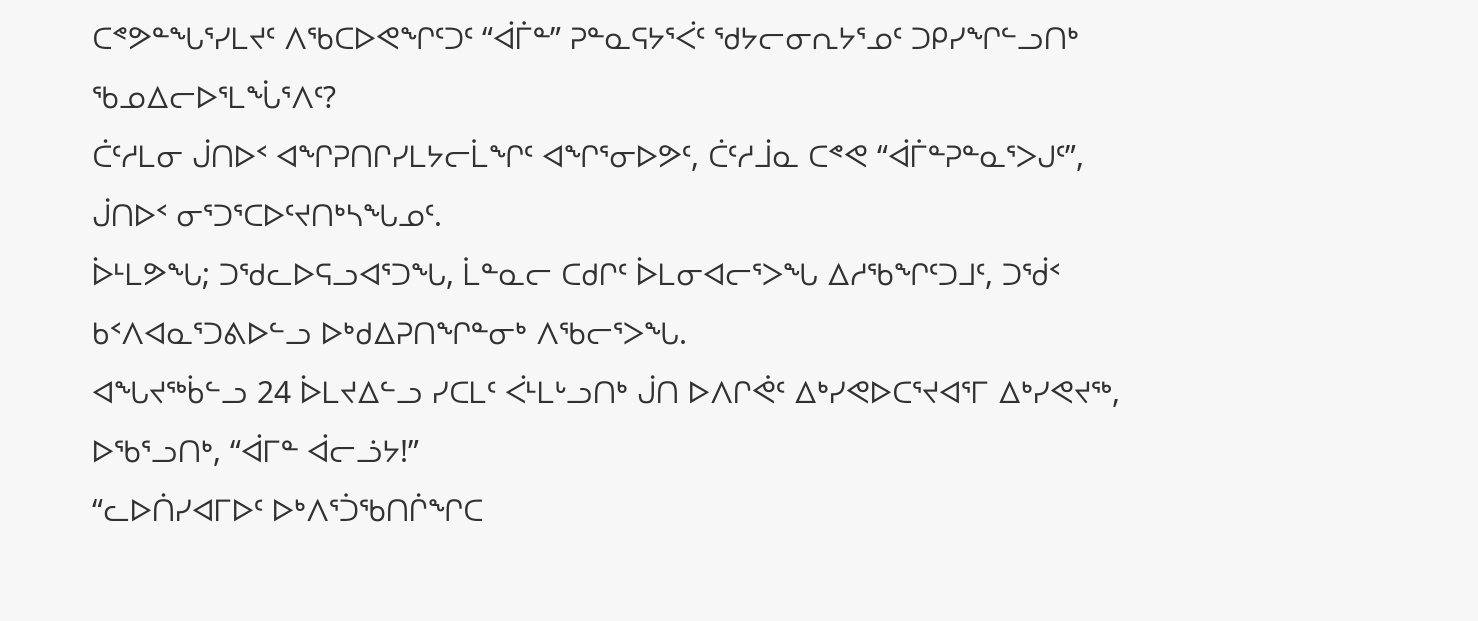ᑕᕝᕗᓐᖓᕐᓯᒪᔪᑦ ᐱᖃᑕᐅᕙᖏᑦᑐᑦ “ᐋᒦᓐ” ᕈᓐᓇᕋᔭᕐᐹᑦ ᖁᔭᓕᓂᕆᔭᕐᓄᑦ ᑐᑭᓯᖏᓪᓗᑎᒃ ᖃᓄᐃᓕᐅᕐᒪᖔᕐᐱᑦ?
ᑖᑦᓱᒪᓂ ᒎᑎᐅᑉ ᐊᖏᕈᑎᒋᓯᒪᔭᓕᒫᖏᑦ ᐊᖏᕐᓂᐅᕗᑦ, ᑖᑦᓱᒨᓇ ᑕᕝᕙ “ᐋᒦᓐᕈᓐᓇᕐᐳᒍᑦ”, ᒎᑎᐅᑉ ᓂᕐᑐᕐᑕᐅᑦᔪᑎᒃᓴᖓᓄᑦ.
ᐆᒻᒪᕗᖓ; ᑐᖁᓚᐅᕋᓗᐊᕐᑐᖓ, ᒫᓐᓇᓕ ᑕᑯᒋᑦ ᐆᒪᓂᐊᓕᕐᐳᖓ ᐃᓱᖃᖏᑦᑐᒧᑦ, ᑐᖂᑉ ᑲᑉᐱᐊᓇᕐᑐᕕᐅᓪᓗ ᐅᒃᑯᐃᕈᑎᖏᓐᓂᒃ ᐱᖃᓕᕐᐳᖓ.
ᐊᖓᔪᖅᑳᓪᓗ 24 ᐆᒪᔪᐃᓪᓗ ᓯᑕᒪᑦ ᐹᒻᒪᒡᓗᑎᒃ ᒎᑎ ᐅᐱᒋᕚᑦ ᐃᒃᓯᕙᐅᑕᕐᔪᐊᕐᒥ ᐃᒃᓯᕙᔪᖅ, ᐅᖃᕐᓗᑎᒃ, “ᐋᒥᓐ ᐋᓕᓘᔭ!”
“ᓚᐅᑏᓯᐊᒥᐅᑦ ᐅᒃᐱᕐᑑᖃᑎᒌᖏᑕ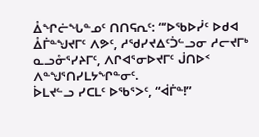ᐂᖏᓖᖓᓐᓄᑦ ᑎᑎᕋᕆᑦ: “‘ᐅᖃᐅᓰᑦ ᐅᑯᐊ ᐂᒦᓐᖑᔪᒥᑦ ᐱᕗᑦ, ᓱᖁᓯᔪᐃᑦᑑᓪᓗᓂ ᓱᓕᔪᒥᒃ ᓇᓗᓁᕐᓯᔨᒥᑦ, ᐱᒋᐊᕐᓂᐅᔪᒥᑦ ᒎᑎᐅᑉ ᐱᓐᖑᕐᑎᓯᒪᔭᖏᓐᓂᑦ.
ᐆᒪᔪᓪᓗ ᓯᑕᒪᑦ ᐅᖃᕐᐳᑦ, “ᐋᒦᓐ!”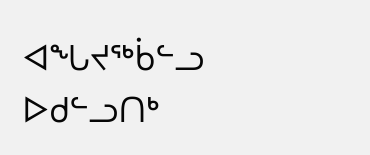ᐊᖓᔪᖅᑳᓪᓗ ᐅᑯᓪᓗᑎᒃ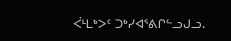ᐹᒻᒪᒃᐳᑦ ᑐᒃᓯᐊᕐᕕᒋᓪᓗᒍᓗ.